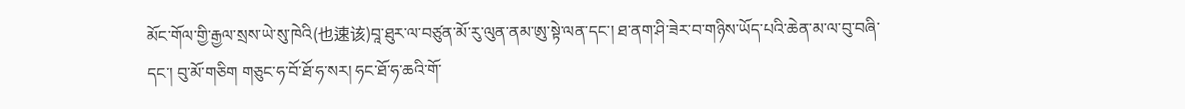མོང་གོལ་གྱི་རྒྱལ་སྲས་ཡེ་སུ་ཁེའི(也速该)བཱ་ཐུར་ལ་བཙུན་མོ་རུ་ལུན་ནམ་ཨུ་སྟེ་ལན་དང་། ཐ་ནག་ཤི་ཟེར་བ་གཉིས་ཡོད་པའི་ཆེན་མ་ལ་བུ་བཞི་དང་། བུ་མོ་གཅིག གཅུང་ཧ་བོ་ཐོ་ཧ་སར། ཧང་ཐོ་ཧ་ཆའི་གོ་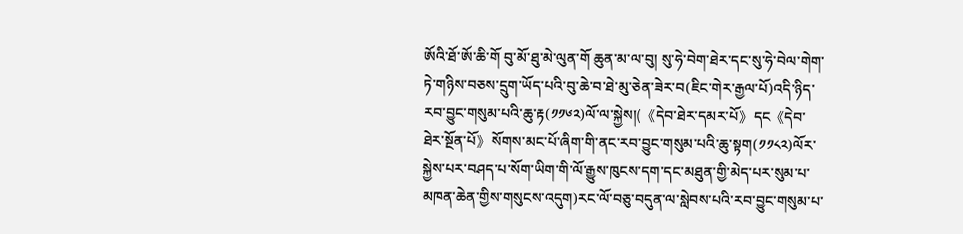ཨོའི་ཐོ་ཨོ་ཆི་གོ བུ་མོ་ཐུ་མེ་ལུན་གོ ཆུན་མ་ལ་བུ། སུ་ཧེ་བེག་ཐེར་དང་སུ་ཧེ་བེལ་གེག་ཏེ་གཉིས་བཅས་དྲུག་ཡོད་པའི་བུ་ཆེ་བ་ཐེ་མུ་ཅེན་ཟེར་བ(ཇིང་གེར་རྒྱལ་པོ)འདི་ཉིད་རབ་བྱུང་གསུམ་པའི་ཆུ་རྟ(༡༡༦༢)ལོ་ལ་སྐྱེས།(《དེབ་ཐེར་དམར་པོ》དང《དེབ་ཐེར་སྔོན་པོ》སོགས་མང་པོ་ཞིག་གི་ནང་རབ་བྱུང་གསུམ་པའི་ཆུ་སྟག(༡༡༨༢)ལོར་སྐྱེས་པར་བཤད་པ་སོག་ཡིག་གི་ལོ་རྒྱུས་ཁུངས་དག་དང་མཐུན་གྱི་མེད་པར་སུམ་པ་མཁན་ཆེན་གྱིས་གསུངས་འདུག)རང་ལོ་བཅུ་བདུན་ལ་སླེབས་པའི་རབ་བྱུང་གསུམ་པ་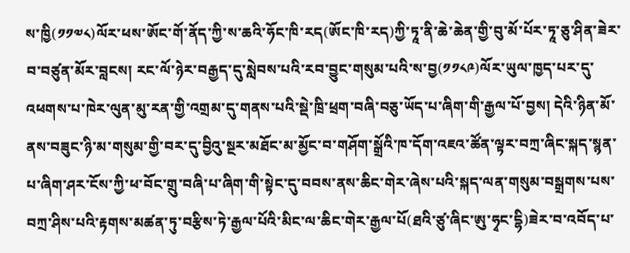ས་ཁྱི(༡༡༧༨)ལོར་ཕས་ཨོང་གོ་ནོད་ཀྱི་ས་ཆའི་ཧོང་ཁི་རད(ཨོང་ཁི་རད)ཀྱི་ཏཱ་ནི་ཆེ་ཆེན་གྱི་བུ་མོ་པོར་ཏཱ་ཅུ་ཤིན་ཟེར་བ་བཙུན་མོར་བླངས། རང་ལོ་ཉེར་བརྒྱད་དུ་སླེབས་པའི་རབ་བྱུང་གསུམ་པའི་ས་བྱ(༡༡༨༩)ལོར་ཡུལ་ཁྱད་པར་དུ་འཕགས་པ་ཁེར་ལུན་མུ་རན་གྱི་འགྲམ་དུ་གནས་པའི་སྡེ་ཁྲི་ཕྲག་བཞི་བཅུ་ཡོད་པ་ཞིག་གི་རྒྱལ་པོ་བྱས། དེའི་ཉིན་མོ་ནས་བཟུང་ཉི་མ་གསུམ་གྱི་བར་དུ་བྱིའུ་སྔར་མཐོང་མ་མྱོང་བ་གཤོག་སྒྲོའི་ཁ་དོག་འཇའ་ཚོན་ལྟར་བཀྲ་ཞིང་སྐད་སྙན་པ་ཞིག་ཤར་ངོས་ཀྱི་ཕ་བོང་གྲུ་བཞི་པ་ཞིག་གི་སྟེང་དུ་བབས་ནས་ཆིང་གེར་ཞེས་པའི་སྐད་ལན་གསུམ་བསྒྲགས་པས་བཀྲ་ཤིས་པའི་རྟགས་མཚན་ཏུ་བརྩིས་ཏེ་རྒྱལ་པོའི་མིང་ལ་ཆིང་གེར་རྒྱལ་པོ(ཐའི་ཙུ་ཞིང་ཨུ་ཧྭང་དྷི)ཟེར་བ་འབོད་པ་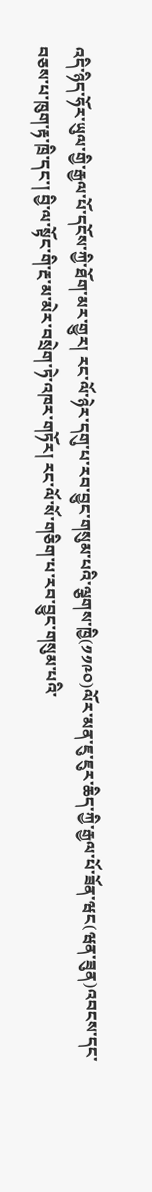འདི་ཉིད་ཧོར་ཡུལ་གྱི་རྒྱལ་པོ་དངོས་ཀྱི་ཐོག་མར་གྱུར། རང་ལོ་ཉེར་དགུ་པ་རབ་བྱུང་གསུམ་པའི་ལྕགས་ཁྱི(༡༡༩༠)ལོར་མན་ཇུ་ཇུར་ཆིད་ཀྱི་རྒྱལ་པོ་ཟོན་ཝང(ཝན་ཟུན)འབངས་དང་བཅས་པ་ཁུག་རྟ་ཁྲི་དང་། བྱི་ལ་སྟོང་གི་རྔ་མ་མེར་བསྲེག་ཏེ་འཁར་གཏོར། རང་ལོ་སོ་གཅིག་པ་རབ་བྱུང་གསུམ་པའི་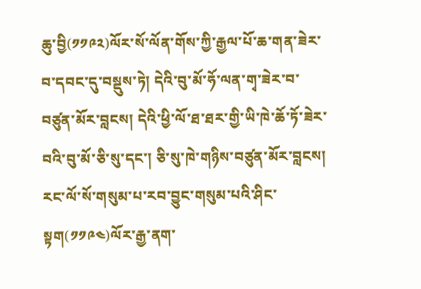ཆུ་བྱི(༡༡༩༢)ལོར་སོ་ལོན་གོས་ཀྱི་རྒྱལ་པོ་ཆ་གན་ཟེར་བ་དབང་དུ་བསྡུས་ཏེ། དེའི་བུ་མོ་ཧོ་ལན་གྭ་ཟེར་བ་བཙུན་མོར་བླངས། དེའི་ཕྱི་ལོ་ཐ་ཐར་གྱི་ཡི་ཁེ་ཆོ་ཏོ་ཟེར་བའི་བུ་མོ་ཅི་སུ་དང་། ཅི་སུ་ཁེ་གཉིས་བཙུན་མོར་བླངས། རང་ལོ་སོ་གསུམ་པ་རབ་བྱུང་གསུམ་པའི་ཤིང་སྟག(༡༡༩༤)ལོར་རྒྱ་ནག་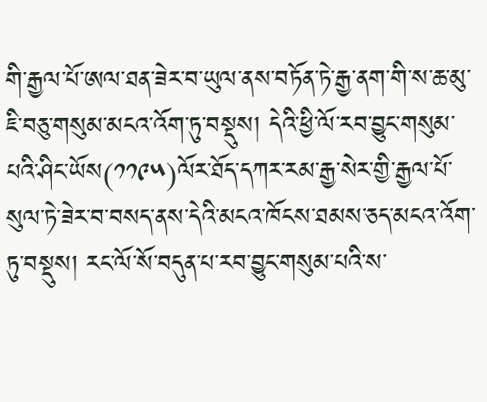གི་རྒྱལ་པོ་ཨལ་ཐན་ཟེར་བ་ཡུལ་ནས་བཏོན་ཏེ་རྒྱ་ནག་གི་ས་ཆ་མུ་ཇི་བཅུ་གསུམ་མངའ་འོག་ཏུ་བསྡུས། དེའི་ཕྱི་ལོ་རབ་བྱུང་གསུམ་པའི་ཤིང་ཡོས(༡༡༩༥)ལོར་ཐོད་དཀར་རམ་རྒྱ་སེར་གྱི་རྒྱལ་པོ་སུལ་ཏེ་ཟེར་བ་བསད་ནས་དེའི་མངའ་ཁོངས་ཐམས་ཅད་མངའ་འོག་ཏུ་བསྡུས། རང་ལོ་སོ་བདུན་པ་རབ་བྱུང་གསུམ་པའི་ས་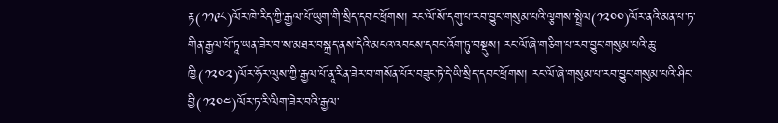རྟ(༡༡༩༨)ལོར་ཁེ་རིད་ཀྱི་རྒྱལ་པོ་ཡུག་གི་སྲིད་དབང་ཕྲོགས། རང་ལོ་སོ་དགུ་པ་རབ་བྱུང་གསུམ་པའི་ལྕགས་སྤྲེལ(༡༢༠༠)ལོར་ནའི་མན་པ་ཏ་གིན་རྒྱལ་པོ་ཏཱ་ཡན་ཟེར་བ་ས་མཐར་བསྐྲད་ནས་དེའི་མངའ་འབངས་དབང་འོག་ཏུ་བསྡུས། རང་ལོ་ཞེ་གཅིག་པ་རབ་བྱུང་གསུམ་པའི་ཆུ་ཁྱི(༡༢༠༢)ལོར་ཧོར་ལུས་ཀྱི་རྒྱལ་པོ་ནཱ་རིན་ཟེར་བ་གསོན་པོར་བཟུང་ཏེ་དེ་ཡི་སྲིད་དབང་ཕྲོགས། རང་ལོ་ཞེ་གསུམ་པ་རབ་བྱུང་གསུམ་པའི་ཤིང་བྱི(༡༢༠༤)ལོར་ཏ་རི་ལིག་ཟེར་བའི་རྒྱལ་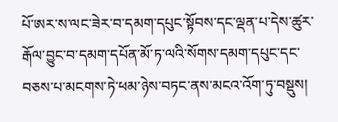པོ་ཨར་ས་ལང་ཟེར་བ་དམག་དཔུང་སྟོབས་དང་ལྡན་པ་དེས་ཚུར་རྒོལ་བྱུང་བ་དམག་དཔོན་མོ་ཏ་ལའི་སོགས་དམག་དཔུང་དང་བཅས་པ་མངགས་ཏེ་ཕམ་ཉེས་བཏང་ནས་མངའ་འོག་ཏུ་བསྡུས།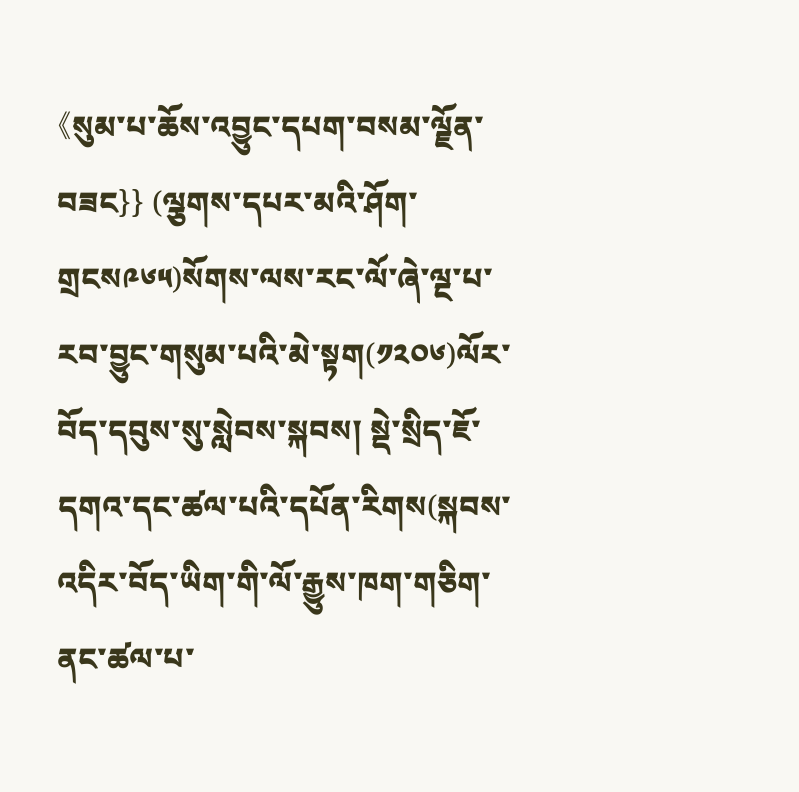《སུམ་པ་ཆོས་འབྱུང་དཔག་བསམ་ལྗོན་བཟང}} (ལྕགས་དཔར་མའི་ཤོག་གྲངས༩༦༥)སོགས་ལས་རང་ལོ་ཞེ་ལྔ་པ་རབ་བྱུང་གསུམ་པའི་མེ་སྟག(༡༢༠༦)ལོར་བོད་དབུས་སུ་སླེབས་སྐབས། སྡེ་སྲིད་ཇོ་དགའ་དང་ཚལ་པའི་དཔོན་རིགས(སྐབས་འདིར་བོད་ཡིག་གི་ལོ་རྒྱུས་ཁག་གཅིག་ནང་ཚལ་པ་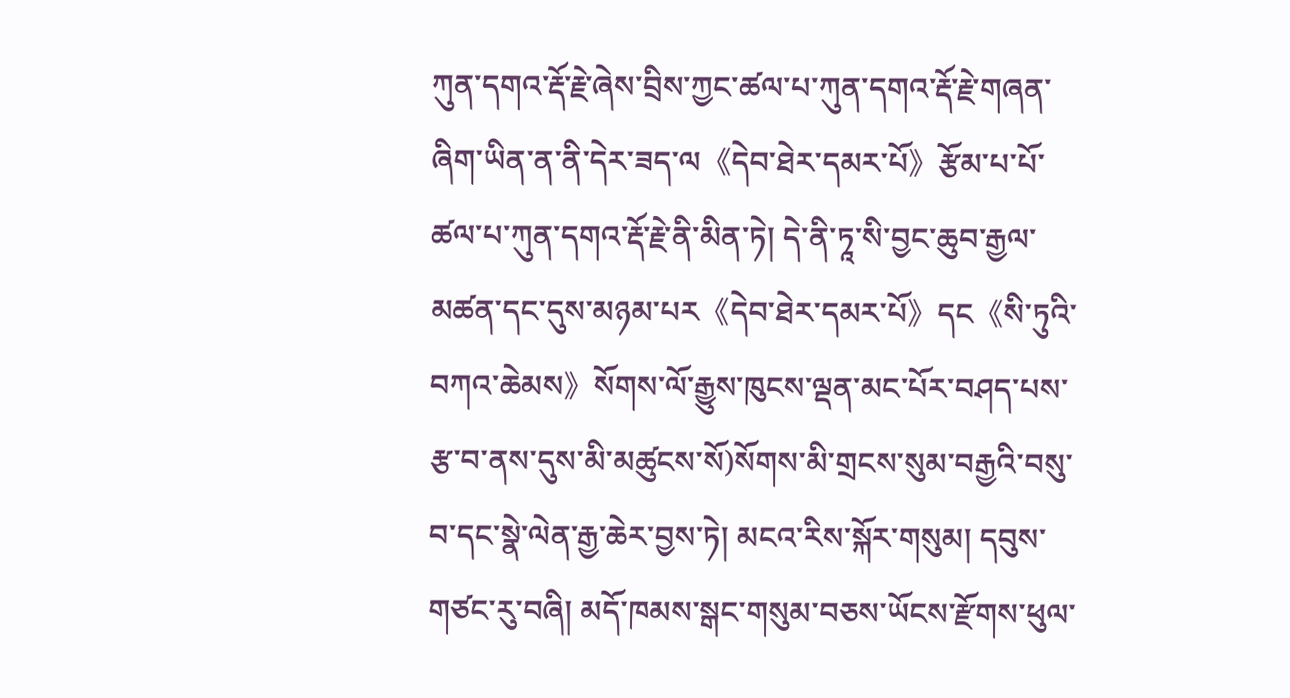ཀུན་དགའ་རྡོ་རྗེ་ཞེས་བྲིས་ཀྱང་ཚལ་པ་ཀུན་དགའ་རྡོ་རྗེ་གཞན་ཞིག་ཡིན་ན་ནི་དེར་ཟད་ལ《དེབ་ཐེར་དམར་པོ》རྩོམ་པ་པོ་ཚལ་པ་ཀུན་དགའ་རྡོ་རྗེ་ནི་མིན་ཏེ། དེ་ནི་ཏཱ་སི་བྱང་ཆུབ་རྒྱལ་མཚན་དང་དུས་མཉམ་པར《དེབ་ཐེར་དམར་པོ》དང《སི་ཏུའི་བཀའ་ཆེམས》སོགས་ལོ་རྒྱུས་ཁུངས་ལྡན་མང་པོར་བཤད་པས་རྩ་བ་ནས་དུས་མི་མཚུངས་སོ)སོགས་མི་གྲངས་སུམ་བརྒྱའི་བསུ་བ་དང་སྣེ་ལེན་རྒྱ་ཆེར་བྱས་ཏེ། མངའ་རིས་སྐོར་གསུམ། དབུས་གཙང་རུ་བཞི། མདོ་ཁམས་སྒང་གསུམ་བཅས་ཡོངས་རྫོགས་ཕུལ་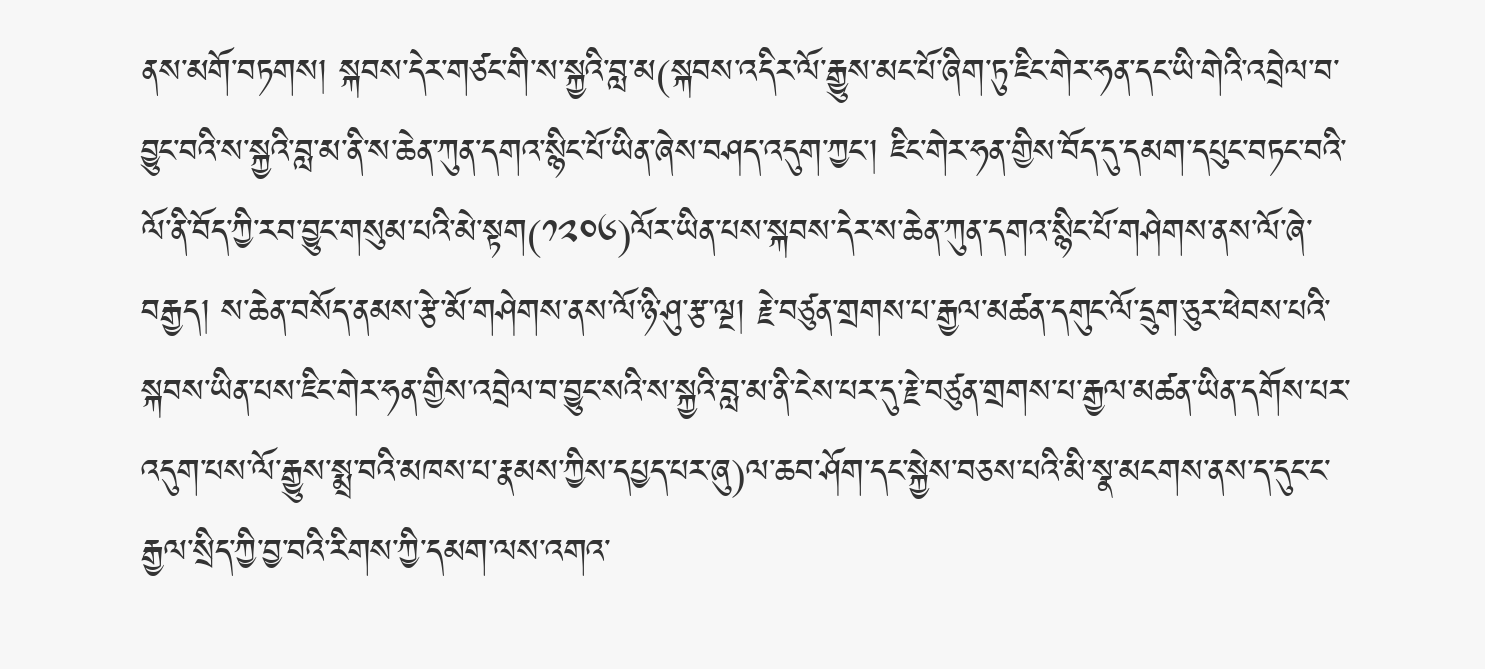ནས་མགོ་བཏགས། སྐབས་དེར་གཙང་གི་ས་སྐྱའི་བླ་མ(སྐབས་འདིར་ལོ་རྒྱུས་མང་པོ་ཞིག་ཏུ་ཇིང་གེར་ཧན་དང་ཡི་གེའི་འབྲེལ་བ་བྱུང་བའི་ས་སྐྱའི་བླ་མ་ནི་ས་ཆེན་ཀུན་དགའ་སྙིང་པོ་ཡིན་ཞེས་བཤད་འདུག་ཀྱང་། ཇིང་གེར་ཧན་གྱིས་བོད་དུ་དམག་དཔུང་བཏང་བའི་ལོ་ནི་བོད་ཀྱི་རབ་བྱུང་གསུམ་པའི་མེ་སྟག(༡༢༠༦)ལོར་ཡིན་པས་སྐབས་དེར་ས་ཆེན་ཀུན་དགའ་སྙིང་པོ་གཤེགས་ནས་ལོ་ཞེ་བརྒྱད། ས་ཆེན་བསོད་ནམས་རྩེ་མོ་གཤེགས་ནས་ལོ་ཉི་ཤུ་རྩ་ལྔ། རྗེ་བཙུན་གྲགས་པ་རྒྱལ་མཚན་དགུང་ལོ་དྲུག་ཅུར་ཕེབས་པའི་སྐབས་ཡིན་པས་ཇིང་གེར་ཧན་གྱིས་འབྲེལ་བ་བྱུང་སའི་ས་སྐྱའི་བླ་མ་ནི་ངེས་པར་དུ་རྗེ་བཙུན་གྲགས་པ་རྒྱལ་མཚན་ཡིན་དགོས་པར་འདུག་པས་ལོ་རྒྱུས་སྨྲ་བའི་མཁས་པ་རྣམས་ཀྱིས་དཔྱད་པར་ཞུ)ལ་ཆབ་ཤོག་དང་སྐྱེས་བཅས་པའི་མི་སྣ་མངགས་ནས་ད་དུང་ང་རྒྱལ་སྲིད་ཀྱི་བྱ་བའི་རིགས་ཀྱི་དམག་ལས་འགའ་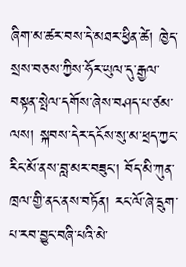ཞིག་མ་ཚར་བས་དེ་མཐར་ཕྱིན་ཚེ། ཁྱེད་སྲས་བཅས་ཀྱིས་ཧོར་ཡུལ་དུ་རྒྱལ་བསྟན་སྤེལ་དགོས་ཞེས་བཤད་པ་ཙམ་ལས། སྐབས་དེར་དངོས་སུ་མ་ཕྲད་ཀྱང་རིང་མོ་ནས་བླ་མར་བཟུང་། བོད་མི་ཀུན་ཁྲལ་གྱི་ནང་ནས་བཏོན། རང་ལོ་ཞེ་དྲུག་པ་རབ་བྱུང་བཞི་པའི་མེ་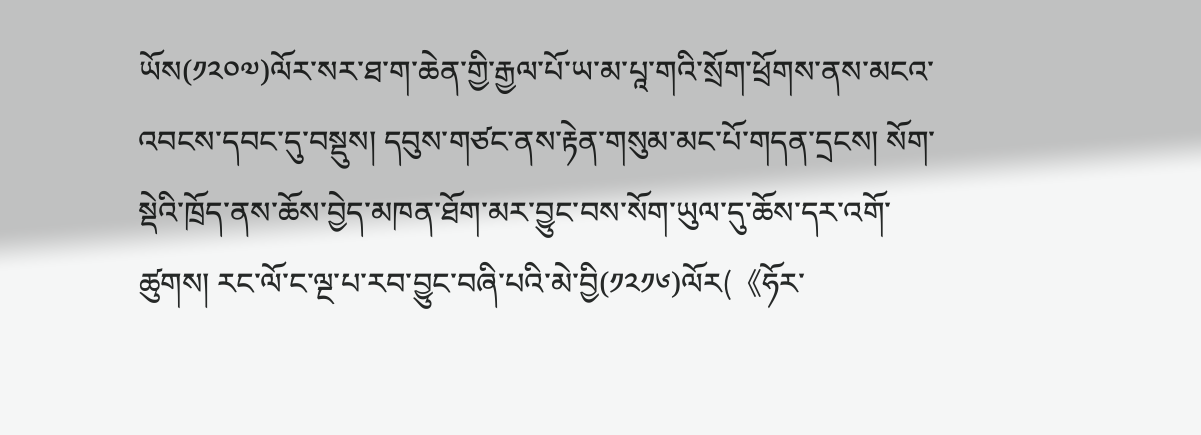ཡོས(༡༢༠༧)ལོར་སར་ཐ་ག་ཆེན་གྱི་རྒྱལ་པོ་ཡ་མ་པཱ་གའི་སྲོག་ཕྲོགས་ནས་མངའ་འབངས་དབང་དུ་བསྡུས། དབུས་གཙང་ནས་རྟེན་གསུམ་མང་པོ་གདན་དྲངས། སོག་སྡེའི་ཁྲོད་ནས་ཆོས་བྱེད་མཁན་ཐོག་མར་བྱུང་བས་སོག་ཡུལ་དུ་ཆོས་དར་འགོ་ཚུགས། རང་ལོ་ང་ལྔ་པ་རབ་བྱུང་བཞི་པའི་མེ་བྱི(༡༢༡༦)ལོར(《ཧོར་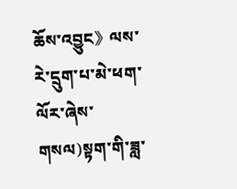ཆོས་འབྱུང》ལས་རེ་དྲུག་པ་མེ་ཕག་ལོར་ཞེས་གསལ)སྟག་གི་ཟླ་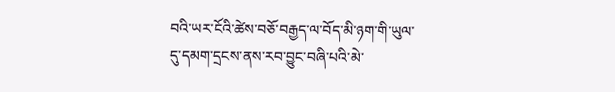བའི་ཡར་ངོའི་ཚེས་བཅོ་བརྒྱད་ལ་བོད་མི་ཉག་གི་ཡུལ་དུ་དམག་དྲངས་ནས་རབ་བྱུང་བཞི་པའི་མེ་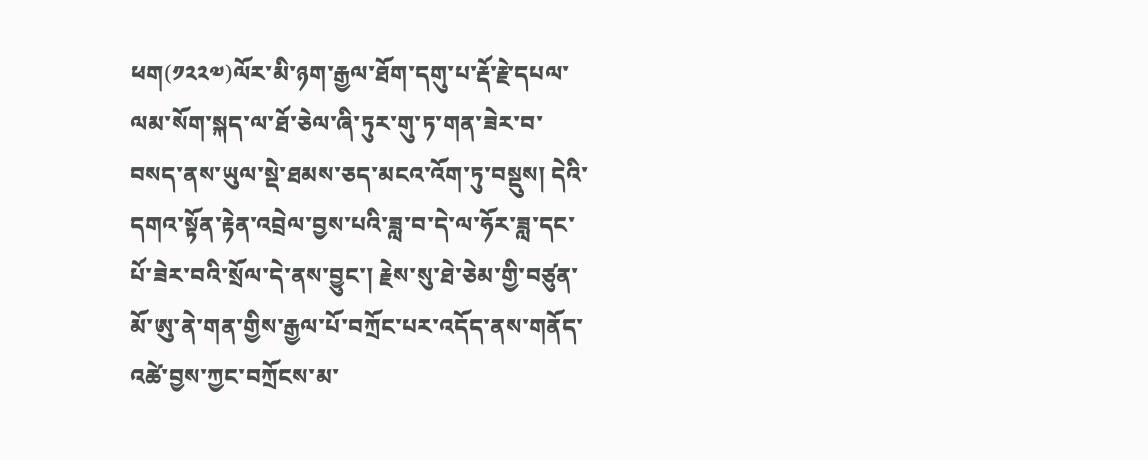ཕག(༡༢༢༧)ལོར་མི་ཉག་རྒྱལ་ཐོག་དགུ་པ་རྡོ་རྗེ་དཔལ་ལམ་སོག་སྐད་ལ་ཐོ་ཅེལ་ཞི་ཏུར་གུ་ཏ་གན་ཟེར་བ་བསད་ནས་ཡུལ་སྡེ་ཐམས་ཅད་མངའ་འོག་ཏུ་བསྡུས། དེའི་དགའ་སྟོན་རྟེན་འབྲེལ་བྱས་པའི་ཟླ་བ་དེ་ལ་ཧོར་ཟླ་དང་པོ་ཟེར་བའི་སྲོལ་དེ་ནས་བྱུང་། རྗེས་སུ་ཐེ་ཅེམ་གྱི་བཙུན་མོ་ཨུ་ནེ་གན་གྱིས་རྒྱལ་པོ་བཀྲོང་པར་འདོད་ནས་གནོད་འཚེ་བྱས་ཀྱང་བཀྲོངས་མ་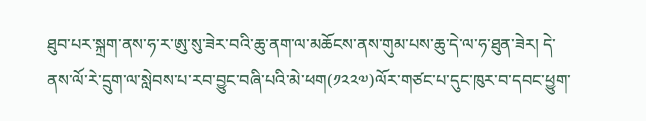ཐུབ་པར་སྐྲག་ནས་ཧ་ར་ཨུ་སུ་ཟེར་བའི་ཆུ་ནག་ལ་མཆོངས་ནས་གུམ་པས་ཆུ་དེ་ལ་ཧ་ཐུན་ཟེར། དེ་ནས་ལོ་རེ་དྲུག་ལ་སླེབས་པ་རབ་བྱུང་བཞི་པའི་མེ་ཕག(༡༢༢༧)ལོར་གཙང་པ་དུང་ཁུར་བ་དབང་ཕྱུག་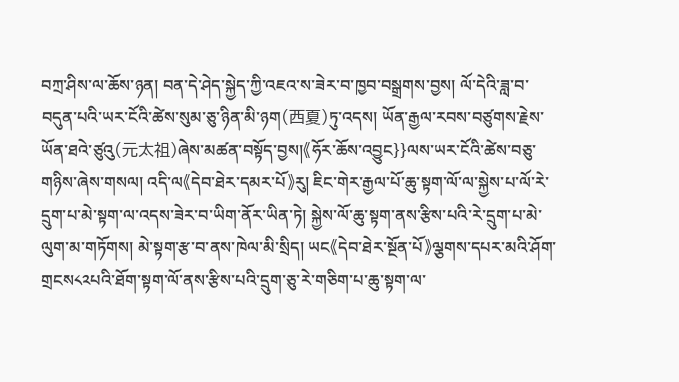བཀྲ་ཤིས་ལ་ཆོས་ཉན། བན་དེ་ཤེད་སྐྱེད་ཀྱི་འཇའ་ས་ཟེར་བ་ཁྱབ་བསྒྲགས་བྱས། ལོ་དེའི་ཟླ་བ་བདུན་པའི་ཡར་ངོའི་ཚེས་སུམ་ཅུ་ཉིན་མི་ཉག(西夏)ཏུ་འདས། ཡོན་རྒྱལ་རབས་བཙུགས་རྗེས་ཡོན་ཐའེ་ཙུའུ(元太祖)ཞེས་མཚན་བསྟོད་བྱས།《ཧོར་ཆོས་འབྱུང}}ལས་ཡར་ངོའི་ཚེས་བཅུ་གཉིས་ཞེས་གསལ། འདི་ལ《དེབ་ཐེར་དམར་པོ》རུ། ཇིང་གེར་རྒྱལ་པོ་ཆུ་སྟག་ལོ་ལ་སྐྱེས་པ་ལོ་རེ་དྲུག་པ་མེ་སྟག་ལ་འདས་ཟེར་བ་ཡིག་ནོར་ཡིན་ཏེ། སྐྱེས་ལོ་ཆུ་སྟག་ནས་རྩིས་པའི་རེ་དྲུག་པ་མེ་ལུག་མ་གཏོགས། མེ་སྟག་རྩ་བ་ནས་ཁེལ་མི་སྲིད། ཡང《དེབ་ཐེར་སྔོན་པོ》ལྕགས་དཔར་མའི་ཤོག་གྲངས༨༢པའི་ཐོག་སྟག་ལོ་ནས་རྩིས་པའི་དྲུག་ཅུ་རེ་གཅིག་པ་ཆུ་སྟག་ལ་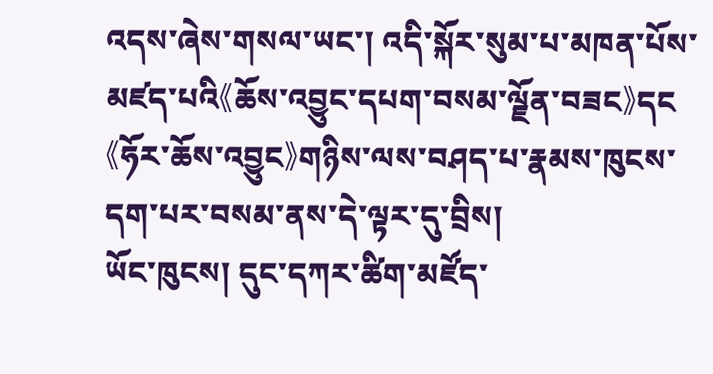འདས་ཞེས་གསལ་ཡང་། འདི་སྐོར་སུམ་པ་མཁན་པོས་མཛད་པའི《ཆོས་འབྱུང་དཔག་བསམ་ལྗོན་བཟང》དང《ཧོར་ཆོས་འབྱུང》གཉིས་ལས་བཤད་པ་རྣམས་ཁུངས་དག་པར་བསམ་ནས་དེ་ལྟར་དུ་བྲིས།
ཡོང་ཁུངས། དུང་དཀར་ཚིག་མཛོད་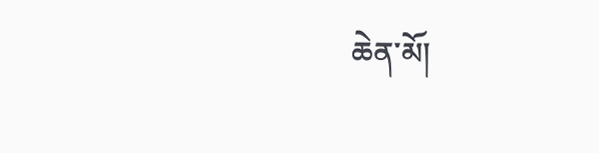ཆེན་མོ།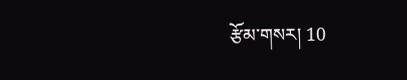རྩོམ་གསར། 10